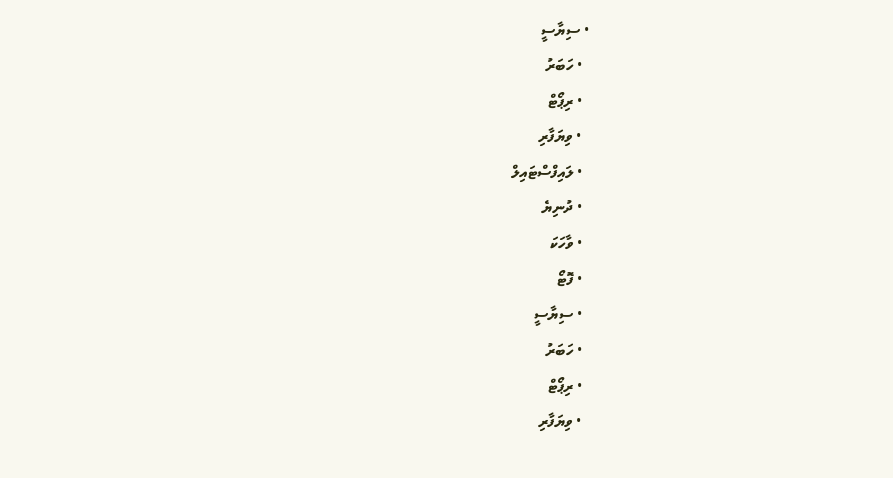• ސިޔާސީ
  • ހަބަރު
  • ރިޕޯޓް
  • ވިޔަފާރި
  • ލައިފްސްޓައިލް
  • ދުނިޔެ
  • ވާހަކަ
  • ފޮޓޯ
  • ސިޔާސީ
  • ހަބަރު
  • ރިޕޯޓް
  • ވިޔަފާރި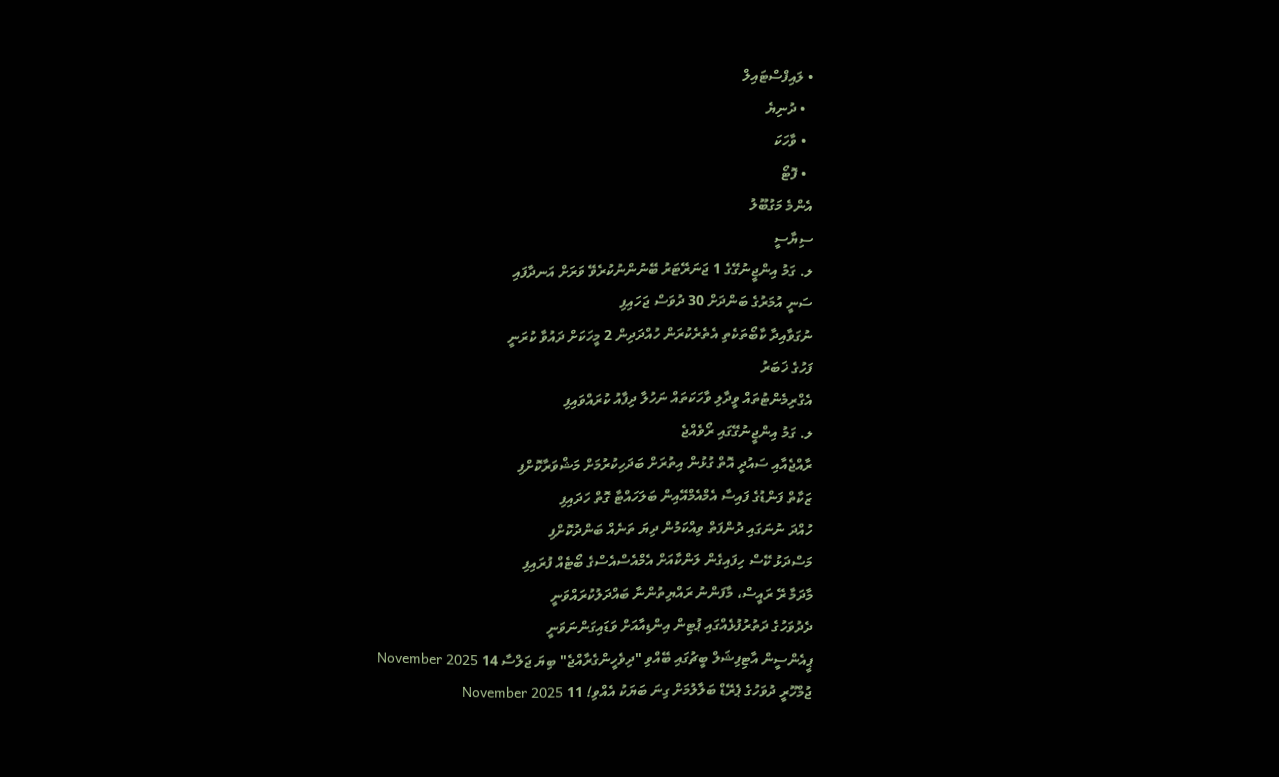• ލައިފްސްޓައިލް
  • ދުނިޔެ
  • ވާހަކަ
  • ފޮޓޯ
އެންމެ މަގުބޫލު
ސިޔާސީ
ލ. ގަމު އިންޖީނުގޭގެ 1 ޖަނަރޭޓަރު ބޭނުންނުކުރެވޭ ވަރަށް އަނދާފައި
ސަނީ އުމަރުގެ ބަންދަށް 30 ދުވަސް ޖަހައިފި
ނުގަވާއިދާ ކާބޯތަކެތި އެތެރެކުރަން ހުއްދަދިން 2 މީހަކަށް ދައުވާ ކުރަނީ
ފަހުގެ ޚަބަރު
އެގްރިމެންޓުތައް ވީދާލި ވާހަކަތައް ނަހުލާ ދިފާއު ކުރައްވައިފި
ލ. ގަމު އިންޖީނުގޭގައި ރޯވެއްޖެ
ރާއްޖެއާއި ސައުދީ އޮތް ގުޅުން އިތުރަށް ބަދަހިކުރުމަށް މަޝްވަރާކޮށްފި
ޒަކާތް ފަންޑުގެ ފައިސާ އެމްއެމްއޭއިން ބަލަހައްޓާ ގޮތް ހަދައިފި
ހުއްދަ ނުނަގައި ދުންފަތް ވިއްކަމުން ދިޔަ ތަނެއް ބަންދުކޮށްފި
މަސްދަޅު ކޭސް ހިފައިގެން ލަންކާއަށް އެމްއެސްއެސްގެ ބޯޓެއް ފުރައިފި
މާދަމާ ރޭ ރައީސް، މާފަންނު ރައްޔިތުންނާ ބައްދަލުކުރައްވަނީ
ދެދުވަހުގެ ދަތުރުފުޅެއްގައި ޕުޓިން އިންޑިއާއަށް ވަޑައިގަންނަވަނީ
ޕީއެންސީން އާޓިފިޝަލް ބީޗުގައި ބޭއްވި "ދިވެހީންގެރާއްޖެ" ބިޔަ ޖަލްސާ 14 November 2025
ޖުމްހޫރީ ދުވަހުގެ ޕެރޭޑް ބަލާލުމަށް ގިނަ ބަޔަކު އެއްވި! 11 November 2025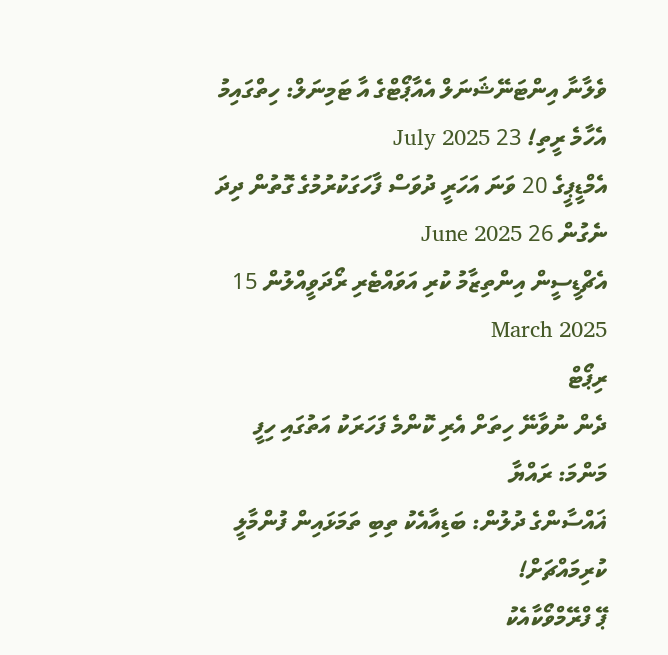ވެލާނާ އިންޓަނޭޝަނަލް އެއާޕޯޓްގެ އާ ޓަމިނަލް: ހިތްގައިމު އެހާމެ ރީތި! 23 July 2025
އެމްޑީޕީގެ 20 ވަނަ އަހަރީ ދުވަސް ފާހަގަކުރުމުގެ ގޮތުން ދިދަ ނެގުން 26 June 2025
އެޗްޑީސީން އިންތިޒާމު ކުރި އަވައްޓެރި ރޯދަވީއްލުން 15 March 2025
ރިޕޯޓް
ދެން ނުވާނޭ ހިތަށް އެރި ކޮންމެ ފަހަރަކު އަތުގައި ހިފީ މަންމަ: ރައްޔާ
ޣައްސާންގެ ދުލުން: ބަޑިއާއެކު ތިބި ތަމަޅައިން ފުންމާލީ ކުރިމައްޗަށް!
ޕޭ ފްރޭމްވޯކާއެކު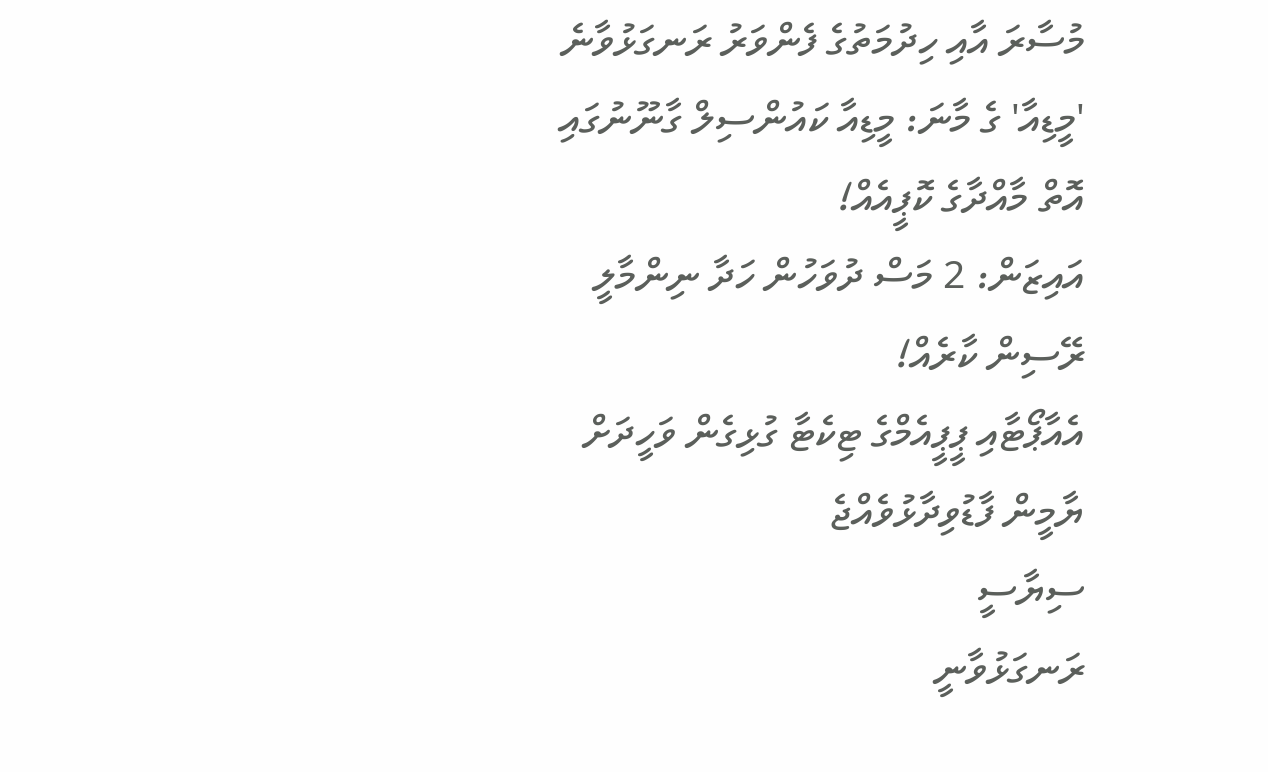މުސާރަ އާއި ހިދުމަތުގެ ފެންވަރު ރަނގަޅުވާނެ
'މީޑިއާ' ގެ މާނަ: މީޑިއާ ކައުންސިލް ގާނޫނުގައި އޮތް މާއްދާގެ ކޮޕީއެއް!
އައިޒަން: 2 މަސް ދުވަހުން ހަދާ ނިންމާލީ ރޭސިން ކާރެއް!
އެއާޕޯޓާއި ޕީޕީއެމްގެ ޓިކެޓާ ގުޅިގެން ވަހީދަށް ޔާމީން ފާޑުވިދާޅުވެއްޖެ
ސިޔާސީ
ރަނގަޅުވާނީ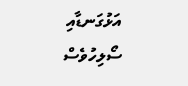އަޅުގަނޑާއި ސޯލިހުވެސް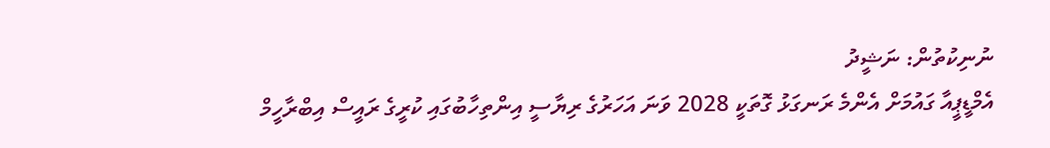ނުނިކުތުން: ނަޝީދު
އެމްޑީޕީއާ ގައުމަށް އެންމެ ރަނގަޅު ގޮތަކީ 2028 ވަނަ އަހަރުގެ ރިޔާސީ އިންތިހާބުގައި ކުރީގެ ރައީސް އިބްރާހީމް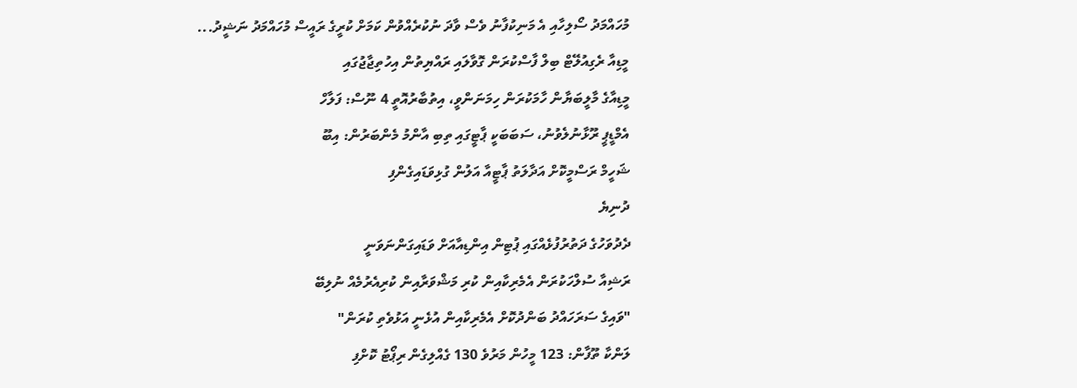މުހައްމަދު ސޯލިހާއި އެ މަނިކުފާނު ވެސް ވާދަ ނުކުރެއްވުން ކަމަށް ކުރީގެ ރައީސް މުހައްމަދު ނަޝީދު...
މީޑިއާ ރެގިއުލޭޓް ބިލް ފާސްކުރަން ގޮވާލައި ރައްޔިތުން އިހުތިޖާޖުގައި
މީޑިއާގެ މާލީބަޔާން ހާމަކުރަން ހިމަނަންވީ، އިތުބާރުއޮތީ 4 ނޫސް: ފަލާހް
އެމްޑީޕީ ރޫޅާނުލެވުނު، ސަބަބަކީ ޕާޓީގައި ތިބި އާންމު މެންބަރުން: އިބޫ
ޝަހީމް ރަސްމީކޮށް އަދާލަތު ޕާޓީއާ އަލުން ގުޅިވަޑައިގެންފި
ދުނިޔެ
ދެދުވަހުގެ ދަތުރުފުޅެއްގައި ޕުޓިން އިންޑިއާއަށް ވަޑައިގަންނަވަނީ
ރަޝިއާ ސުލްހަކުރަން އެމެރިކާއިން ކުރި މަޝްވަރާއިން ކުރިއެރުމެއް ނުލިބޭ
"ވައިގެ ސަރަހައްދު ބަންދުކޮށް އެމެރިކާއިން އުޅެނީ އަޅުވެތި ކުރަން"
ލަންކާ ތޫފާން: 123 މީހުން މަރުވެ 130 ގެއްލިގެން ރިޕޯޓު ކޮށްފި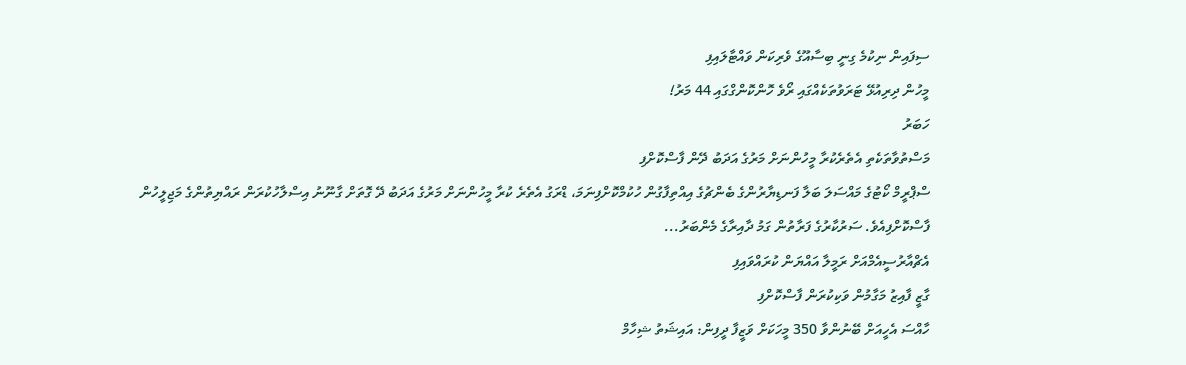ސިފައިން ނިކުމެ ގިނީ ބިސާއޫގެ ވެރިކަން ވައްޓާލައިފި
މީހުން ދިރިއުޅޭ ޓަރަވުތަކެއްގައި ރޯވެ ހޮންކޮންގްގައި 44 މަރު!
ހަބަރު
މަސްތުވާތަކެތި އެތެރެކުރާ މީހުންނަށް މަރުގެ އަދަބު ދޭން ފާސްކޮށްފި
ސްޕްރީމް ކޯޓުގެ މައްސަލަ ބަލާ ފަނޑިޔާރުންގެ ބެންޗުގެ އިއްތިފާގުން ހުކުމްކޮށްފިނަމަ، ޑްރަގު އެތެރެ ކުރާ މީހުންނަށް މަރުގެ އަދަބު ދޭ ގޮތަށް ގާނޫނު އިސްލާހުކުރަން ރައްޔިތުންގެ މަޖިލީހުން ފާސްކޮށްފިއެވެ. ސަރުކާރުގެ ފަރާތުން ގަމު ދާއިރާގެ މެންބަރު...
އެޗްއާރުސީއެމްއަށް ރަމީލާ އައްޔަން ކުރައްވައިފި
ގާޒީ ފާއިޒު މަގާމުން ވަކިކުރަން ފާސްކޮށްފި
ހާއްސަ އެހީއަށް ބޭނުންވާ 350 މީހަކަށް ވަޒީފާ ދީފިން: އައިޝަތު ޝިހާމް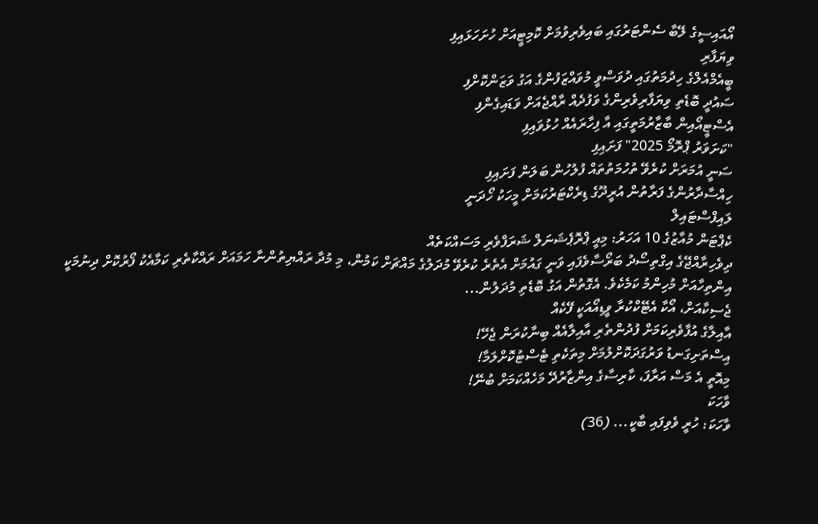އޯއައިސީގެ ލޭބާ ސެންޓަރުގައި ބައިވެރިވުމަށް ކޮމިޓީއަށް ހުށަހަޅައިފި
ވިޔަފާރި
ބީއެމްއެލްގެ ހިދުމަތުގައި ދުވަސްވީ މުވައްޒަފުންގެ އަގު ވަޒަންކޮށްފި
ސައުދީ ބޮޑެތި ވިޔަފާރިވެރިންގެ ވަފުދެއް ރާއްޖެއަށް ވަޑައިގެންފި
އެސްޓީއޯއިން ބާޒާރުމަތީގައި އާ ފިހާރައެއް ހުޅުވައިފި
"ކަށަވަރު ޕްރޮމޯ 2025" ފަށައިފި
ސަނީ އުމަރަށް ކުރެވޭ ތުހުމަތުތައް ފުލުހުން ބަލަން ފަށައިފި
ހިއްސާދާރުންގެ ފަރާތުން އުރީދޫގެ ޑިރެކްޓަރުކަމަށް މީހަކު ހޯދަނީ
ލައިފްސްޓައިލް
ކެޕްޓަން މުއާޒުގެ 10 އަހަރު: މިއީ ޕްރޮޕެޝަނަލް ޝަރަފްވެރި މަސައްކަތެއް
ދިވެހިރާއްޖޭގެ އިގްތިސޯދު ބަރޯސާވެފައި ވަނީ ގައުމަށް އެތެރެ ކުރެވޭ މުދަލުގެ މައްޗަށް ކަމުން، މި މުދާ ރައްޔިތުންނާ ހަމައަށް ރައްކާތެރި ކަމާއެކު ފޯރުކޮށް ދިނުމަކީ އިންތިހާއަށް މުހިންމު ކަމެކެވެ. އެގޮތުން އަގު ބޮޑެތި މުދަލުން...
ޖެސިކާއަށް، އޯކާ އެޓޭކްކުރާ ވީޑިއޯއަކީ ފޭކެއް
އާއިލާގެ އުފާވެރިކަމަށް ފުދުންތެރި އާއިލާއެއް ބިނާކުރަން ޖެހޭ!
އިސްތަށިގަނޑު ވަރުގަދަކޮށްލުމަށް މިތަކެތި ޓެސްޓުކޮށްލަމާ!
މިއޮތީ އެ މަސް އަރާފަ، ކާރިސާގެ އިންޒާރުދޭ މަހެއްކަމަށް ބުނޭ!
ވާހަކަ
ވާހަކަ: ހުރީ ވެވިފައި ބާކީ... (36)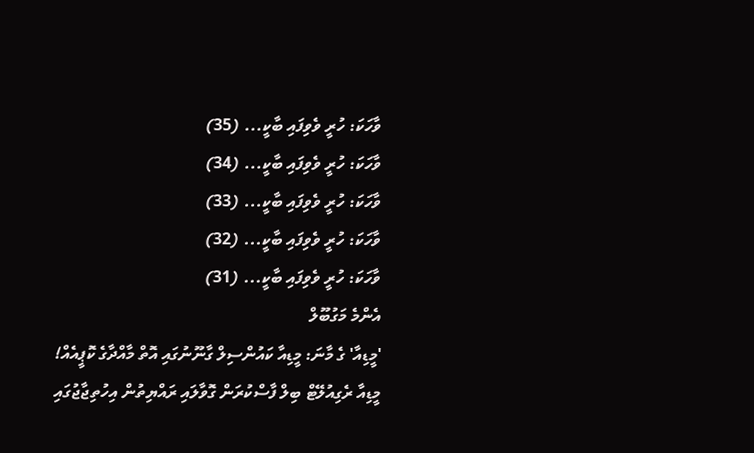ވާހަކަ: ހުރީ ވެވިފައި ބާކީ... (35)
ވާހަކަ: ހުރީ ވެވިފައި ބާކީ... (34)
ވާހަކަ: ހުރީ ވެވިފައި ބާކީ... (33)
ވާހަކަ: ހުރީ ވެވިފައި ބާކީ... (32)
ވާހަކަ: ހުރީ ވެވިފައި ބާކީ... (31)
އެންމެ މަގުބޫލް
'މީޑިއާ' ގެ މާނަ: މީޑިއާ ކައުންސިލް ގާނޫނުގައި އޮތް މާއްދާގެ ކޮޕީއެއް!
މީޑިއާ ރެގިއުލޭޓް ބިލް ފާސްކުރަން ގޮވާލައި ރައްޔިތުން އިހުތިޖާޖުގައި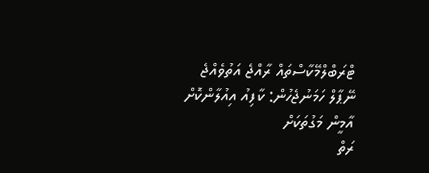ޓްރަބްލްމޭކާސްތައް ރާއްޖެ އަތުވެއްޖެ
ނޭޕާލް ހަމަނުޖެހުން: ކާފިއު އިއުލާންކޮށް އާމީން މަގުތަކަށް
ރަތް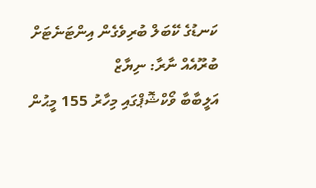ކަނޑުގެ ކޭބަލް ބުރިވެގެން އިންޓަނެޓަށް ބުރޫއެއް ނާރާ: ނިޔާޒް
އަލީބާބާ ވޯކްޝޮޕްގައި މިހާރު 155 މީޙުން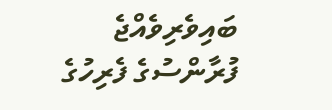ބައިވެރިވެއްޖެ
ފުރާންސުގެ ފެރިހުގެ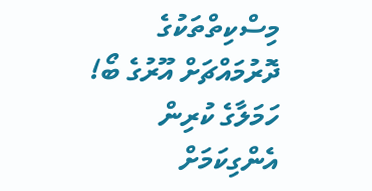މިސްކިތްތަކުގެ ދޮރުމައްޗަށް އޫރުގެ ބޯ!
ހަމަލާގެ ކުރިން އެންގިކަމަށް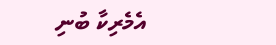އެމެރިކާ ބުނި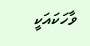ވާހަކައަކީ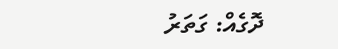ދޮގެއް: ގަތަރު